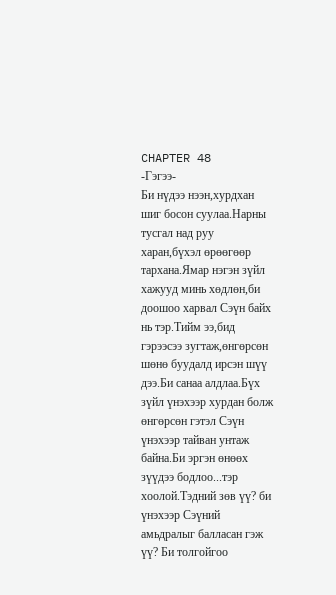CHAPTER 48
-Гэгээ-
Би нүдээ нээн,хурдхан шиг босон суулаа.Нарны тусгал над руу харан,бүхэл өрөөгөөр тархана.Ямар нэгэн зүйл хажууд минь хөдлөн,би доошоо харвал Сэүн байх нь тэр.Тийм ээ,бид гэрээсээ зугтаж,өнгөрсөн шөнө буудалд ирсэн шүү дээ.Би санаа алдлаа.Бүх зүйл үнэхээр хурдан болж өнгөрсөн гэтэл Сэүн үнэхээр тайван унтаж байна.Би эргэн өнөөх зүүдээ бодлоо...тэр хоолой.Тэдний зөв үү? би үнэхээр Сэүний амьдралыг балласан гэж үү? Би толгойгоо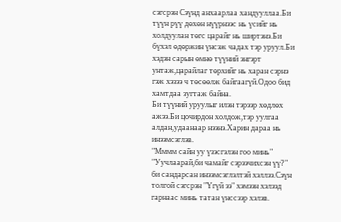сэгсрэн Сэүнд анхаарлаа хандууллаа.Би түүн рүү дөхөн нүүрнээс нь үсийг нь холдуулан төгс царайг нь ширтэнэ.Би бүхэл өдөржин үнсэж чадах тэр уруул.Би хэдэн сарын өмнө түүний энгэрт унтаж,царайлаг төрхийг нь харан сэрнэ гэж хэзээ ч төсөөлж байгаагүй.Одоо бид хамтдаа зугтаж байна.
Би түүний уруулыг илэн тэрээр хөдлөх ажээ.Би цочирдон холдож,тэр уулгаа алдан,удаанаар нээнэ.Харин дараа нь инээмсэглэв.
"Мммм сайн уу үзэсгэлэн гоо минь"
"Уучлаарай,би чамайг сэрээчихсэн үү?" би сандарсан инээмсэглэлтэй хэллээ.Сэүн толгой сэгсрэн "Үгүй ээ" хэмээн хэлээд гарнаас минь татан үнссээр хэлэв.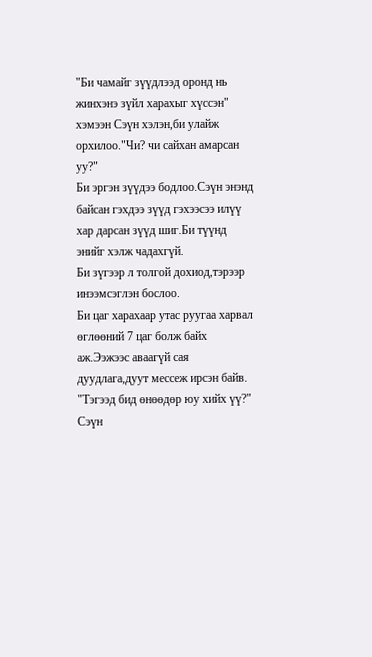"Би чамайг зүүдлээд оронд нь жинхэнэ зүйл харахыг хүссэн" хэмээн Сэүн хэлэн,би улайж орхилоо."Чи? чи сайхан амарсан уу?"
Би эргэн зүүдээ бодлоо.Сэүн энэнд байсан гэхдээ зүүд гэхээсээ илүү хар дарсан зүүд шиг.Би түүнд энийг хэлж чадахгүй.
Би зүгээр л толгой дохиод,тэрээр инээмсэглэн бослоо.
Би цаг харахаар утас руугаа харвал өглөөний 7 цаг болж байх аж.Ээжээс аваагүй сая дуудлага,дуут мессеж ирсэн байв.
"Тэгээд бид өнөөдөр юу хийх үү?" Сэүн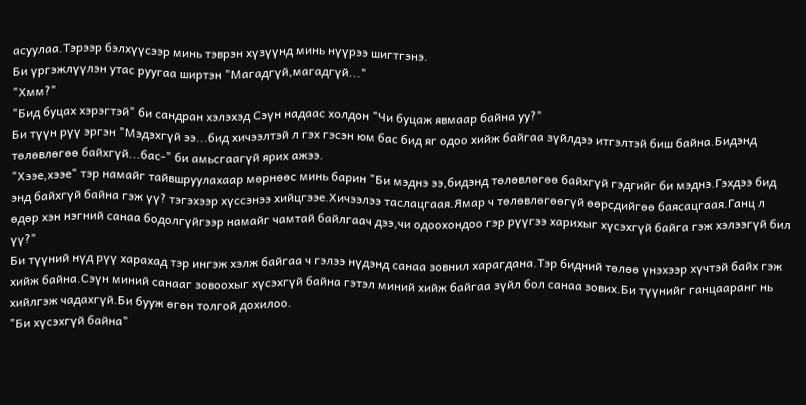асуулаа.Тэрээр бэлхүүсээр минь тэврэн хүзүүнд минь нүүрээ шигтгэнэ.
Би үргэжлүүлэн утас руугаа ширтэн "Магадгүй,магадгүй..."
"Хмм?"
"Бид буцах хэрэгтэй" би сандран хэлэхэд Сэүн надаас холдон "Чи буцаж явмаар байна уу?"
Би түүн рүү эргэн "Мэдэхгүй ээ...бид хичээлтэй л гэх гэсэн юм бас бид яг одоо хийж байгаа зүйлдээ итгэлтэй биш байна.Бидэнд төлөвлөгөө байхгүй...бас-" би амьсгаагүй ярих ажээ.
"Хээе,хээе" тэр намайг тайвшруулахаар мөрнөөс минь барин "Би мэднэ ээ,бидэнд төлөвлөгөө байхгүй гэдгийг би мэднэ.Гэхдээ бид энд байхгүй байна гэж үү? тэгэхээр хүссэнээ хийцгээе.Хичээлээ таслацгаая.Ямар ч төлөвлөгөөгүй өөрсдийгөө баясацгаая.Ганц л өдөр хэн нэгний санаа бодолгүйгээр намайг чамтай байлгаач дээ,чи одоохондоо гэр рүүгээ харихыг хүсэхгүй байга гэж хэлээгүй бил үү?"
Би түүний нүд рүү харахад тэр ингэж хэлж байгаа ч гэлээ нүдэнд санаа зовнил харагдана.Тэр бидний төлөө үнэхээр хүчтэй байх гэж хийж байна.Сэүн миний санааг зовоохыг хүсэхгүй байна гэтэл миний хийж байгаа зүйл бол санаа зових.Би түүнийг ганцааранг нь хийлгэж чадахгүй.Би бууж өгөн толгой дохилоо.
"Би хүсэхгүй байна"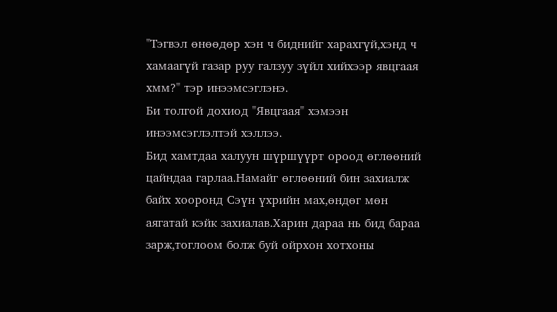"Тэгвэл өнөөдөр хэн ч биднийг харахгүй,хэнд ч хамаагүй газар руу галзуу зүйл хийхээр явцгаая хмм?" тэр инээмсэглэнэ.
Би толгой дохиод "Явцгаая" хэмээн инээмсэглэлтэй хэллээ.
Бид хамтдаа халуун шүршүүрт ороод өглөөний цайндаа гарлаа.Намайг өглөөний бин захиалж байх хооронд Сэүн үхрийн мах,өндөг мөн аягатай кэйк захиалав.Харин дараа нь бид бараа зарж,тоглоом болж буй ойрхон хотхоны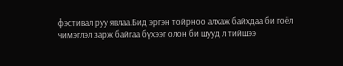фэстивал руу явлаа.Бид эргэн тойрноо алхаж байхдаа би гоёл чимэглэл зарж байгаа бүхээг олон би шууд л тийшээ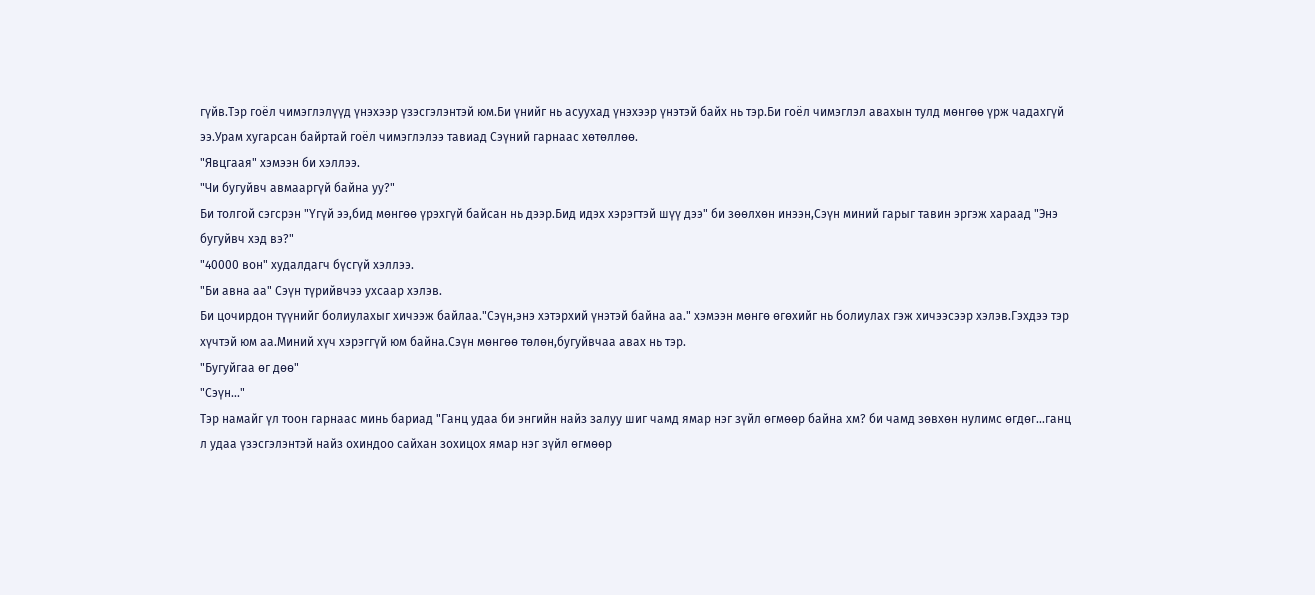гүйв.Тэр гоёл чимэглэлүүд үнэхээр үзэсгэлэнтэй юм.Би үнийг нь асуухад үнэхээр үнэтэй байх нь тэр.Би гоёл чимэглэл авахын тулд мөнгөө үрж чадахгүй ээ.Урам хугарсан байртай гоёл чимэглэлээ тавиад Сэүний гарнаас хөтөллөө.
"Явцгаая" хэмээн би хэллээ.
"Чи бугуйвч авмааргүй байна уу?"
Би толгой сэгсрэн "Үгүй ээ,бид мөнгөө үрэхгүй байсан нь дээр.Бид идэх хэрэгтэй шүү дээ" би зөөлхөн инээн,Сэүн миний гарыг тавин эргэж хараад "Энэ бугуйвч хэд вэ?"
"40000 вон" худалдагч бүсгүй хэллээ.
"Би авна аа" Сэүн түрийвчээ ухсаар хэлэв.
Би цочирдон түүнийг болиулахыг хичээж байлаа."Сэүн,энэ хэтэрхий үнэтэй байна аа." хэмээн мөнгө өгөхийг нь болиулах гэж хичээсээр хэлэв.Гэхдээ тэр хүчтэй юм аа.Миний хүч хэрэггүй юм байна.Сэүн мөнгөө төлөн,бугуйвчаа авах нь тэр.
"Бугуйгаа өг дөө"
"Сэүн..."
Тэр намайг үл тоон гарнаас минь бариад "Ганц удаа би энгийн найз залуу шиг чамд ямар нэг зүйл өгмөөр байна хм? би чамд зөвхөн нулимс өгдөг...ганц л удаа үзэсгэлэнтэй найз охиндоо сайхан зохицох ямар нэг зүйл өгмөөр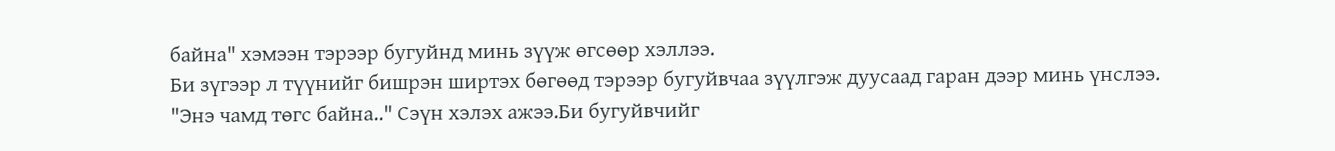байна" хэмээн тэрээр бугуйнд минь зүүж өгсөөр хэллээ.
Би зүгээр л түүнийг бишрэн ширтэх бөгөөд тэрээр бугуйвчаа зүүлгэж дуусаад гаран дээр минь үнслээ.
"Энэ чамд төгс байна.." Сэүн хэлэх ажээ.Би бугуйвчийг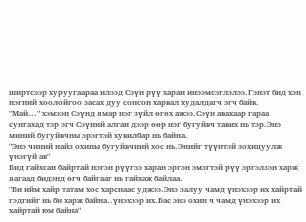ширтсээр хуруугаараа илээд Сэүн рүү харан инээмсэглэлээ.Гэнэт бид хэн нэгний хоолойгоо засах дуу сонсон харвал худалдагч эгч байв.
"Май..." хэмээн Сэүнд ямар нэг зүйл өгөх ажээ.Сэүн авахаар гараа сунгахад тэр эгч Сэүний алган дээр өөр нэг бугуйвч тавих нь тэр.Энэ миний бугуйвчны эрэгтэй хувилбар нь байна.
"Энэ чиний найз охины бугуйвчний хос нь.Энийг түүнтэй зохицуулж үнэгүй ав"
Бид гайхсан байртай нэгэн рүүгээ харан эргэн эмэгтэй рүү эргэлзэн харж яагаад бидэнд өгч байгааг нь гайхаж байлаа.
"Би ийм хайр татам хос харснаас уджээ.Энэ залуу чамд үнэхээр их хайртай гэдгийг нь би харж байна..үнэхээр их.Бас энэ охин ч чамд үнэхээр их хайртай юм байна"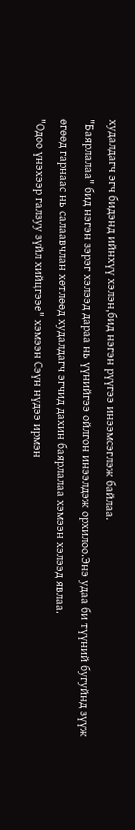худалдагч эгч бидэнд ийнхүү хэлэн,бид нэгэн рүүгээ инээмсэглэж байлаа.
"Баярлалаа" бид нэгэн зэрэг хэлээд дараа нь үүнийгээ ойлгон инээлдэж орхилоо.Энэ удаа би түүний бугуйнд зүүж өгөөд гарнаас нь салаавчлан хөтлөөд худалдагч эгчид дахин баярлалаа хэмээн хэлээд явлаа.
"Одоо үнэхээр галзуу зүйл хийцгээе" хэмээн Сэүн нүдээ ирмэн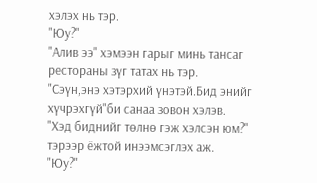хэлэх нь тэр.
"Юу?"
"Алив ээ" хэмээн гарыг минь тансаг рестораны зүг татах нь тэр.
"Сэүн,энэ хэтэрхий үнэтэй.Бид энийг хүчрэхгүй"би санаа зовон хэлэв.
"Хэд биднийг төлнө гэж хэлсэн юм?" тэрээр ёжтой инээмсэглэх аж.
"Юу?"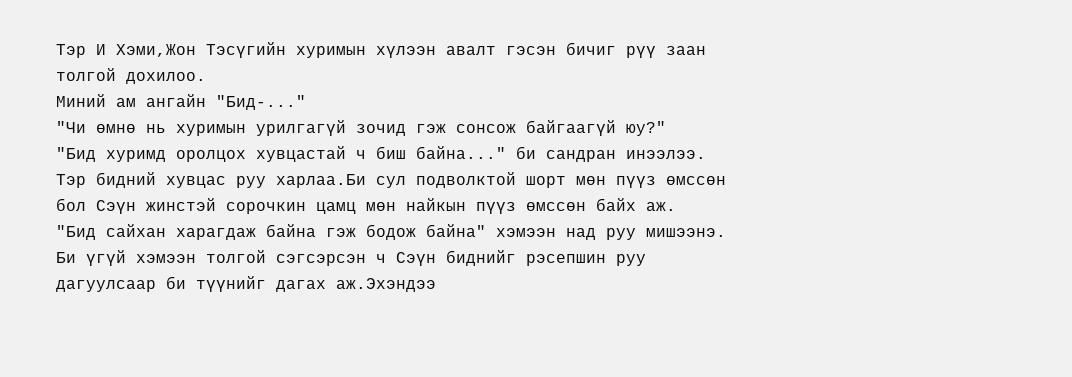Тэр И Хэми,Жон Тэсүгийн хуримын хүлээн авалт гэсэн бичиг рүү заан толгой дохилоо.
Миний ам ангайн "Бид-..."
"Чи өмнө нь хуримын урилгагүй зочид гэж сонсож байгаагүй юу?"
"Бид хуримд оролцох хувцастай ч биш байна..." би сандран инээлээ.
Тэр бидний хувцас руу харлаа.Би сул подволктой шорт мөн пүүз өмссөн бол Сэүн жинстэй сорочкин цамц мөн найкын пүүз өмссөн байх аж.
"Бид сайхан харагдаж байна гэж бодож байна" хэмээн над руу мишээнэ.
Би үгүй хэмээн толгой сэгсэрсэн ч Сэүн биднийг рэсепшин руу дагуулсаар би түүнийг дагах аж.Эхэндээ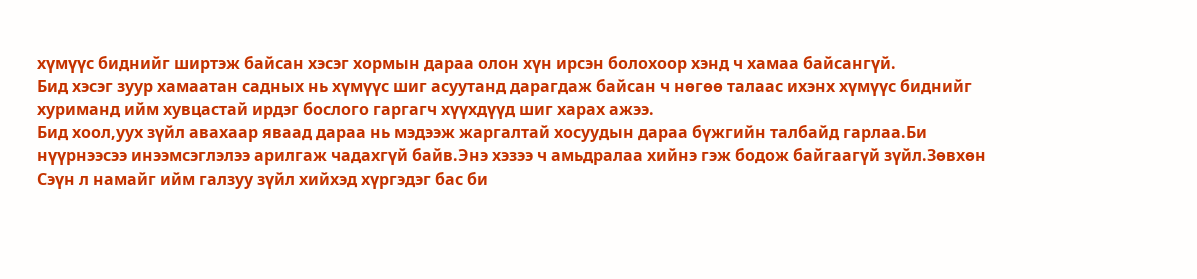хүмүүс биднийг ширтэж байсан хэсэг хормын дараа олон хүн ирсэн болохоор хэнд ч хамаа байсангүй.
Бид хэсэг зуур хамаатан садных нь хүмүүс шиг асуутанд дарагдаж байсан ч нөгөө талаас ихэнх хүмүүс биднийг хуриманд ийм хувцастай ирдэг бослого гаргагч хүүхдүүд шиг харах ажээ.
Бид хоол,уух зүйл авахаар яваад дараа нь мэдээж жаргалтай хосуудын дараа бүжгийн талбайд гарлаа.Би нүүрнээсээ инээмсэглэлээ арилгаж чадахгүй байв.Энэ хэзээ ч амьдралаа хийнэ гэж бодож байгаагүй зүйл.Зөвхөн Сэүн л намайг ийм галзуу зүйл хийхэд хүргэдэг бас би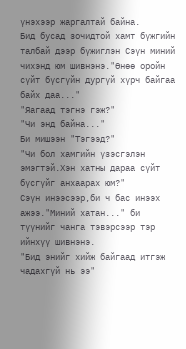үнэхээр жаргалтай байна.
Бид бусад зочидтой хамт бүжгийн талбай дээр бүжиглэн Сэүн миний чихэнд юм шивнэнэ."Өнөө оройн сүйт бүсгүйн дургүй хүрч байгаа байх даа..."
"Яагаад тэгнэ гэж?"
"Чи энд байна..."
Би мишээн "Тэгээд?"
"Чи бол хамгийн үзэсгэлэн эмэгтэй.Хэн хатны дараа сүйт бүсгүйг анхаарах юм?"
Сэүн инээсээр,би ч бас инээх ажээ."Миний хатан..." би түүнийг чанга тэвэрсээр тэр ийнхүү шивнэнэ.
"Бид энийг хийж байгаад итгэж чадахгүй нь ээ"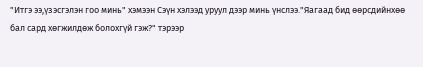"Итгэ ээ,үзэсгэлэн гоо минь" хэмээн Сэүн хэлээд уруул дээр минь үнслээ."Яагаад бид өөрсдийнхөө бал сард хөгжилдөж болохгүй гэж?" тэрээр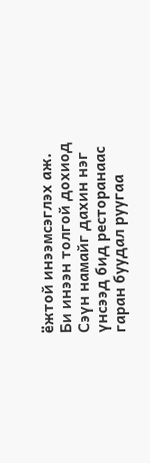ёжтой инээмсэглэх аж.
Би инээн толгой дохиод Сэүн намайг дахин нэг үнсээд бид ресторанаас гаран буудал руугаа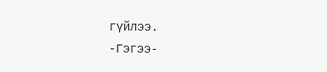гүйлээ.
-Гэгээ-